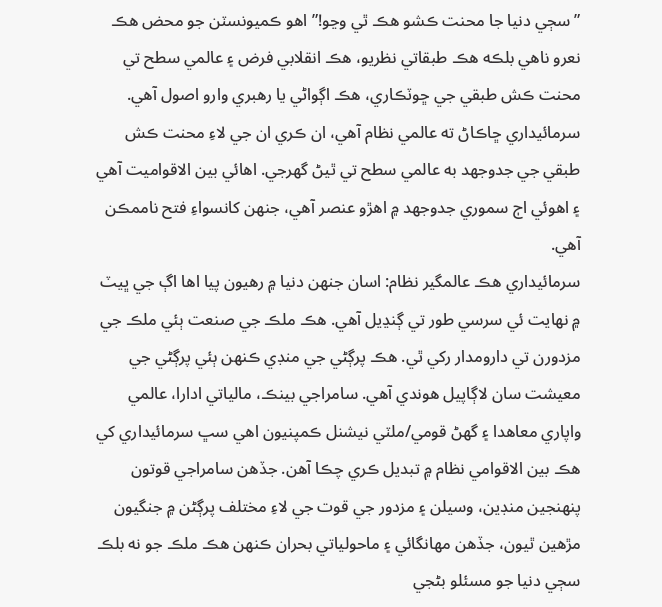”سڄي دنيا جا محنت ڪشو هڪ ٿي وڃو!” اهو ڪميونسٽن جو محض هڪ نعرو ناهي بلڪه هڪ طبقاتي نظريو، هڪ انقلابي فرض ۽ عالمي سطح تي محنت ڪش طبقي جي ڇوٽڪاري، هڪ اڳواڻي يا رهبري وارو اصول آهي. سرمائيداري ڇاڪاڻ ته عالمي نظام آهي، ان ڪري ان جي لاءِ محنت ڪش طبقي جي جدوجهد به عالمي سطح تي ٿيڻ گهرجي. اهائي بين الاقواميت آهي ۽ اهوئي اڄ سموري جدوجهد ۾ اهڙو عنصر آهي، جنهن کانسواءِ فتح ناممڪن آهي.
سرمائيداري هڪ عالمگير نظام: اسان جنهن دنيا ۾ رهيون پيا اها اڳ جي ڀيٽ ۾ نهايت ئي سرسي طور تي ڳنڍيل آهي. هڪ ملڪ جي صنعت ٻئي ملڪ جي مزدورن تي دارومدار رکي ٿي. هڪ پرڳڻي جي منڊي ڪنهن ٻئي پرڳڻي جي معيشت سان لاڳاپيل هوندي آهي. سامراجي بينڪ، مالياتي ادارا، عالمي واپاري معاهدا ۽ گهڻ قومي/ملٽي نيشنل ڪمپنيون اهي سڀ سرمائيداري کي هڪ بين الاقوامي نظام ۾ تبديل ڪري چڪا آهن. جڏهن سامراجي قوتون پنهنجين منڊين، وسيلن ۽ مزدور جي قوت جي لاءِ مختلف پرڳڻن ۾ جنگيون مڙهين ٿيون، جڏهن مهانگائي ۽ ماحولياتي بحران ڪنهن هڪ ملڪ جو نه بلڪ سڄي دنيا جو مسئلو بڻجي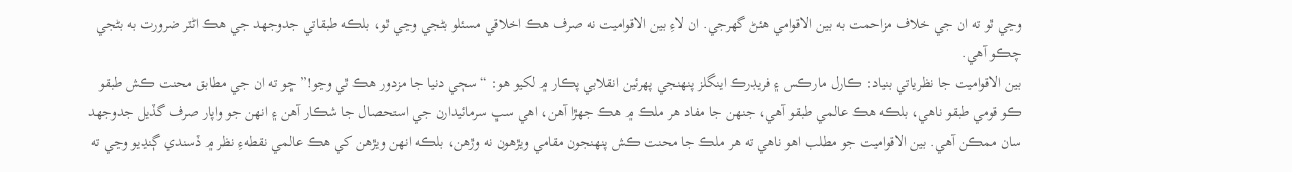وڃي ٿو ته ان جي خلاف مزاحمت به بين الاقوامي هئڻ گهرجي. ان لاءِ بين الاقواميت نه صرف هڪ اخلاقي مسئلو بڻجي وڃي ٿو، بلڪه طبقاتي جدوجهد جي هڪ اڻٽر ضرورت به بڻجي چڪو آهي.
بين الاقواميت جا نظرياتي بنياد: ڪارل مارڪس ۽ فريڊرڪ اينگلز پنهنجي پهرئين انقلابي پڪار ۾ لکيو هو: “سڄي دنيا جا مزدور هڪ ٿي وڃو!” ڇو ته ان جي مطابق محنت ڪش طبقو ڪو قومي طبقو ناهي، بلڪه هڪ عالمي طبقو آهي، جنهن جا مفاد هر ملڪ ۾ هڪ جهڙا آهن، اهي سڀ سرمائيدارن جي استحصال جا شڪار آهن ۽ انهن جو واپار صرف گڏيل جدوجهد سان ممڪن آهي. بين الاقواميت جو مطلب اهو ناهي ته هر ملڪ جا محنت ڪش پنهنجون مقامي ويڙهون نه وڙهن، بلڪه انهن ويڙهن کي هڪ عالمي نقطهءِ نظر ۾ ڏسندي ڳنڍيو وڃي ته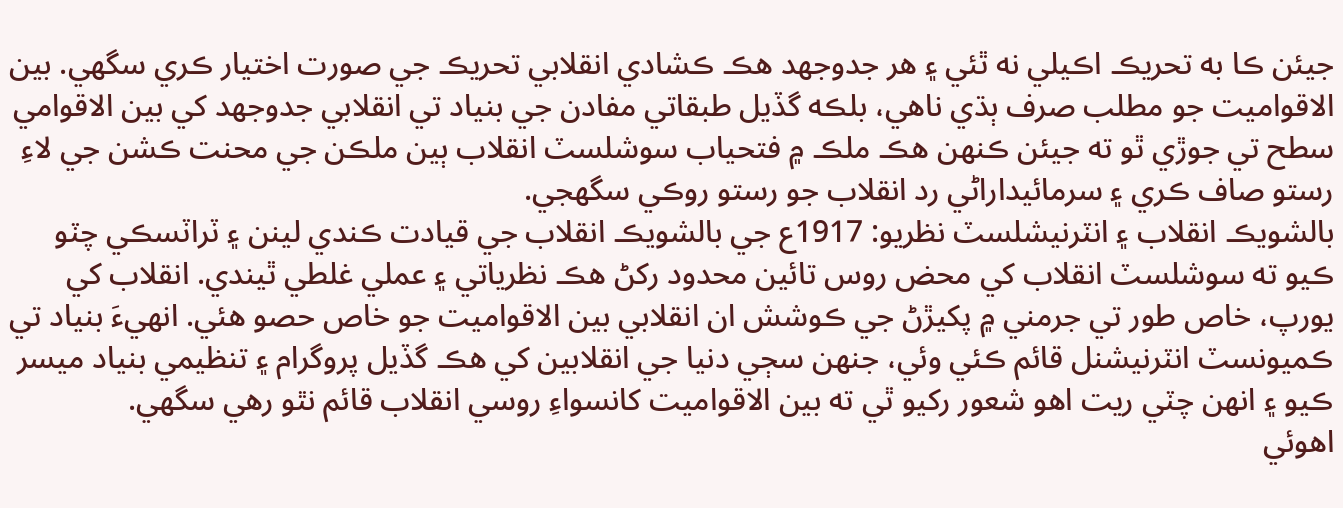جيئن ڪا به تحريڪ اڪيلي نه ٿئي ۽ هر جدوجهد هڪ ڪشادي انقلابي تحريڪ جي صورت اختيار ڪري سگهي. بين الاقواميت جو مطلب صرف ٻڌي ناهي، بلڪه گڏيل طبقاتي مفادن جي بنياد تي انقلابي جدوجهد کي بين الاقوامي سطح تي جوڙي ٿو ته جيئن ڪنهن هڪ ملڪ ۾ فتحياب سوشلسٽ انقلاب ٻين ملڪن جي محنت ڪشن جي لاءِ رستو صاف ڪري ۽ سرمائيداراڻي رد انقلاب جو رستو روڪي سگهجي.
بالشويڪ انقلاب ۽ انٽرنيشلسٽ نظريو: 1917ع جي بالشويڪ انقلاب جي قيادت ڪندي لينن ۽ ٽراٽسڪي چٽو ڪيو ته سوشلسٽ انقلاب کي محض روس تائين محدود رکڻ هڪ نظرياتي ۽ عملي غلطي ٿيندي. انقلاب کي يورپ، خاص طور تي جرمني ۾ پکيڙڻ جي ڪوشش ان انقلابي بين الاقواميت جو خاص حصو هئي. انهيءَ بنياد تي ڪميونسٽ انٽرنيشنل قائم ڪئي وئي، جنهن سڄي دنيا جي انقلابين کي هڪ گڏيل پروگرام ۽ تنظيمي بنياد ميسر ڪيو ۽ انهن چٽي ريت اهو شعور رکيو ٿي ته بين الاقواميت کانسواءِ روسي انقلاب قائم نٿو رهي سگهي.
اهوئي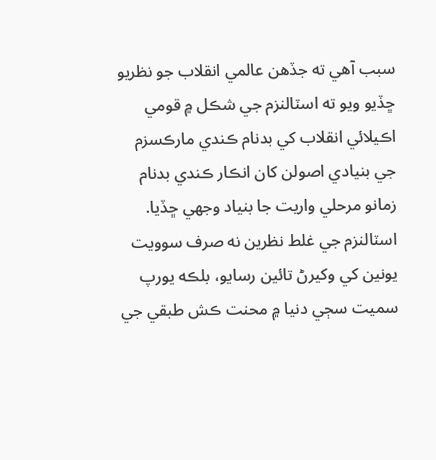سبب آهي ته جڏهن عالمي انقلاب جو نظريو ڇڏيو ويو ته اسٽالنزم جي شڪل ۾ قومي اڪيلائي انقلاب کي بدنام ڪندي مارڪسزم جي بنيادي اصولن کان انڪار ڪندي بدنام زمانو مرحلي واريت جا بنياد وجهي ڇڏيا. اسٽالنزم جي غلط نظرين نه صرف سوويت يونين کي وکيرڻ تائين رسايو، بلڪه يورپ سميت سڄي دنيا ۾ محنت ڪش طبقي جي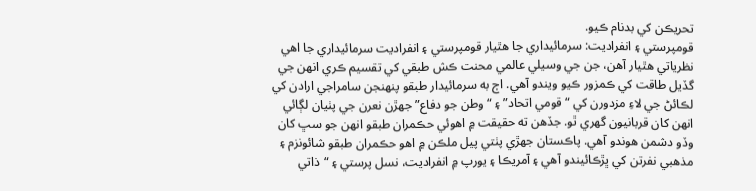تحريڪن کي بدنام ڪيو.
قومپرستي ۽ انفراديت: سرمائيداري جا هٿيار قومپرستي ۽ انفراديت سرمائيداري جا اهي نظرياتي هٿيار آهن، جن جي وسيلي عالمي محنت ڪش طبقي کي تقسيم ڪري انهن جي گڏيل طاقت کي ڪمزور ڪيو ويندو آهي. اڄ به سرمائيدار طبقو پنهنجن سامراجي ارادن کي لڪائڻ جي لاءِ مزدورن کي “قومي اتحاد” ۽ “وطن جو دفاع” جهڙن نعرن جي پٺيان لڳائي انهن کان قربانيون گهري ٿو. جڏهن ته حقيقت ۾ اهوئي حڪمران طبقو انهن جو سڀ کان وڏو دشمن هوندو آهي. پاڪستان جهڙي پٺتي پيل ملڪن ۾ اهو حڪمران طبقو شائونزم ۽ مذهبي نفرتن کي ڀڙڪائيندو آهي ۽ آمريڪا ۽ يورپ ۾ انفراديت، نسل پرستي ۽ “ذاتي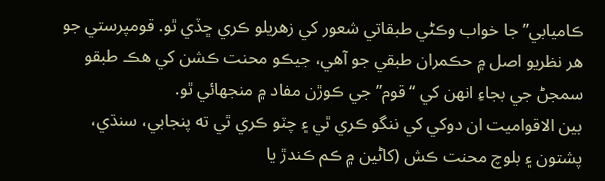ڪاميابي” جا خواب وڪڻي طبقاتي شعور کي زهريلو ڪري ڇڏي ٿو. قومپرستي جو هر نظريو اصل ۾ حڪمران طبقي جو آهي، جيڪو محنت ڪشن کي هڪ طبقو سمجڻ جي بجاءِ انهن کي “قوم” جي ڪوڙن مفاد ۾ منجهائي ٿو.
بين الاقواميت ان دوکي کي ننگو ڪري ٿي ۽ چٽو ڪري ٿي ته پنجابي، سنڌي، پشتون ۽ بلوچ محنت ڪش (کاڻين ۾ ڪم ڪندڙ يا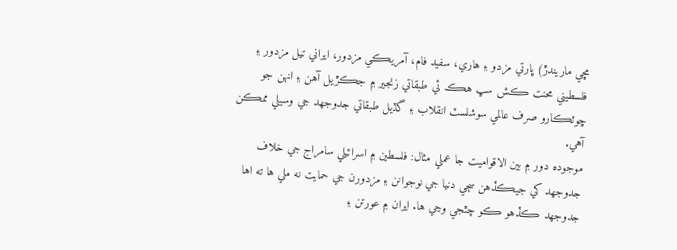مڇي ماريندڙ) ڀارتي مزدو ۽ هاري، سفيد فام، آمريڪي مزدور، ايراني تيل مزدور ۽ فلسطيني محنت ڪش سڀ هڪ ئي طبقاتي زنجير ۾ جڪڙيل آهن ۽ انهن جو ڇوٽڪارو صرف عالمي سوشلسٽ انقلاب ۽ گڏيل طبقاتي جدوجهد جي وسيلي ممڪن آهي.
موجوده دور ۾ بين الاقواميت جا عملي مثال: فلسطين ۾ اسرائيلي سامراج جي خلاف جدوجهد کي جيڪڏهن سڄي دنيا جي نوجوانن ۽ مزدورن جي حمايت نه ملي ها ته اها جدوجهد ڪڏهو ڪو چٿجي وڃي ها. ايران ۾ عورتن ۽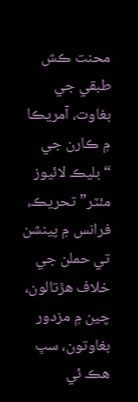محنت ڪش طبقي جي بغاوت، آمريڪا ۾ ڪارن جي “بليڪ لائيوز مئٽر” تحريڪ، فرانس ۾ پينشن تي حملن جي خلاف هڙتالون، چين ۾ مزدور بغاوتون، سڀ هڪ ئي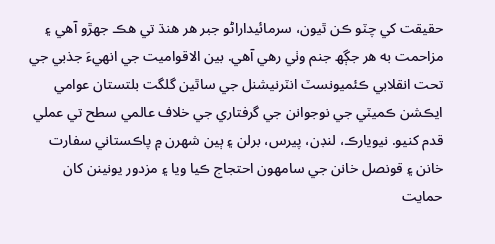حقيقت کي چٽو ڪن ٿيون، سرمائيداراڻو جبر هر هنڌ تي هڪ جهڙو آهي ۽ مزاحمت به هر جڳھ جنم وٺي رهي آهي. بين الاقواميت جي انهيءَ جذبي جي تحت انقلابي ڪئميونسٽ انٽرنيشنل جي ساٿين گلگت بلتستان عوامي ايڪشن ڪميٽي جي نوجوانن جي گرفتاري جي خلاف عالمي سطح تي عملي قدم کنيو. نيويارڪ، لنڊن، پيرس، برلن ۽ ٻين شهرن ۾ پاڪستاني سفارت خانن ۽ قونصل خانن جي سامهون احتجاج ڪيا ويا ۽ مزدور يونينن کان حمايت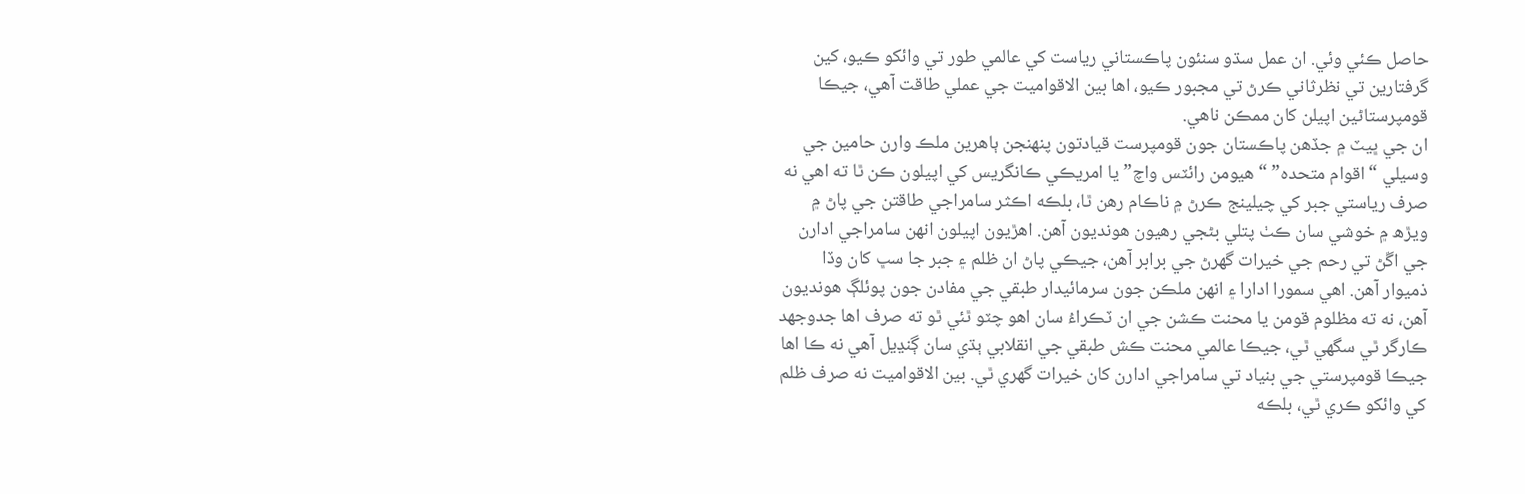حاصل ڪئي وئي. ان عمل سڌو سنئون پاڪستاني رياست کي عالمي طور تي وائکو ڪيو، کين گرفتارين تي نظرثاني ڪرڻ تي مجبور ڪيو، اها بين الاقواميت جي عملي طاقت آهي، جيڪا قومپرستاڻين اپيلن کان ممڪن ناهي.
ان جي ڀيٽ ۾ جڏهن پاڪستان جون قومپرست قيادتون پنهنجن ٻاهرين ملڪ وارن حامين جي وسيلي “اقوام متحده” “هيومن رائٽس واچ” يا امريڪي ڪانگريس کي اپيلون ڪن ٿا ته اهي نه صرف رياستي جبر کي چيلينج ڪرڻ ۾ ناڪام رهن ٿا، بلڪه اڪثر سامراجي طاقتن جي پاڻ ۾ ويڙھ ۾ خوشي سان ڪٺ پتلي بڻجي رهيون هونديون آهن. اهڙيون اپيلون انهن سامراجي ادارن جي اڱڻ تي رحم جي خيرات گهرڻ جي برابر آهن، جيڪي پاڻ ان ظلم ۽ جبر جا سڀ کان وڏا ذميوار آهن. اهي سمورا ادارا ۽ انهن ملڪن جون سرمائيدار طبقي جي مفادن جون پوئلڳ هونديون آهن، نه ته مظلوم قومن يا محنت ڪشن جي ان ٽڪراءُ سان اهو چٽو ٿئي ٿو ته صرف اها جدوجهد ڪارگر ٿي سگهي ٿي، جيڪا عالمي محنت ڪش طبقي جي انقلابي ٻڌي سان ڳنڍيل آهي نه ڪا اها جيڪا قومپرستي جي بنياد تي سامراجي ادارن کان خيرات گهري ٿي. بين الاقواميت نه صرف ظلم کي وائکو ڪري ٿي، بلڪه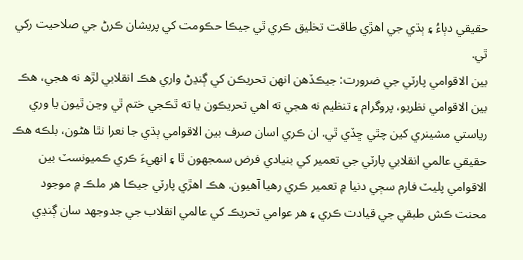حقيقي دٻاءُ ۽ ٻڌي جي اهڙي طاقت تخليق ڪري ٿي جيڪا حڪومت کي پريشان ڪرڻ جي صلاحيت رکي ٿي.
بين الاقوامي پارٽي جي ضرورت: جيڪڏهن انهن تحريڪن کي ڳنڍڻ واري هڪ انقلابي لڙھ نه هجي، هڪ بين الاقوامي نظريو، پروگرام ۽ تنظيم نه هجي ته اهي تحريڪون يا ته ٿڪجي ختم ٿي وڃن ٿيون يا وري رياستي مشينري کين چٿي ڇڏي ٿي. ان ڪري اسان صرف بين الاقوامي ٻڌي جا نعرا نٿا هڻون، بلڪه هڪ حقيقي عالمي انقلابي پارٽي جي تعمير کي بنيادي فرض سمجهون ٿا ۽ انهيءَ ڪري ڪميونسٽ بين الاقوامي پليٽ فارم سڄي دنيا ۾ تعمير ڪري رهيا آهيون. هڪ اهڙي پارٽي جيڪا هر ملڪ ۾ موجود محنت ڪش طبقي جي قيادت ڪري ۽ هر عوامي تحريڪ کي عالمي انقلاب جي جدوجهد سان ڳنڍي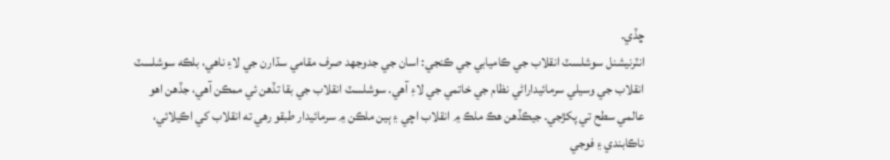ڇڏي.
انٽرنيشنل سوشلسٽ انقلاب جي ڪاميابي جي ڪنجي: اسان جي جدوجهد صرف مقامي سڌارن جي لاءِ ناهي، بلڪه سوشلسٽ انقلاب جي وسيلي سرمائيداراڻي نظام جي خاتمي جي لاءِ آهي. سوشلسٽ انقلاب جي بقا تڏهن ئي ممڪن آهي، جڏهن اهو عالمي سطح تي پکڙجي. جيڪڏهن هڪ ملڪ ۾ انقلاب اچي ۽ ٻين ملڪن ۾ سرمائيدار طبقو رهي ته انقلاب کي اڪيلائي، ناڪابندي ۽ فوجي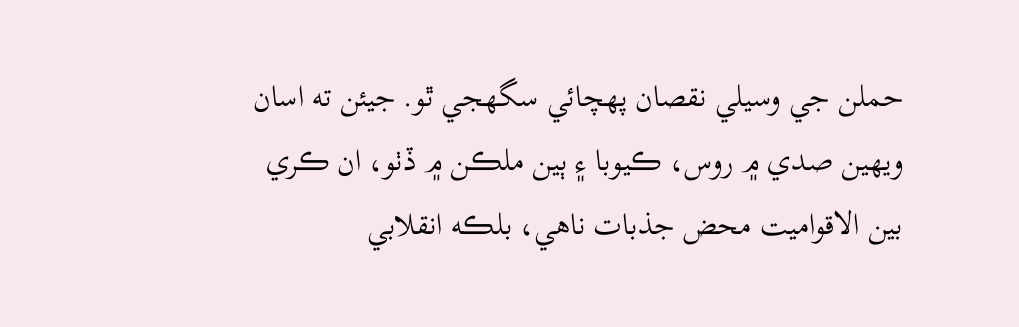حملن جي وسيلي نقصان پهچائي سگهجي ٿو. جيئن ته اسان ويهين صدي ۾ روس، ڪيوبا ۽ ٻين ملڪن ۾ ڏٺو، ان ڪري بين الاقواميت محض جذبات ناهي، بلڪه انقلابي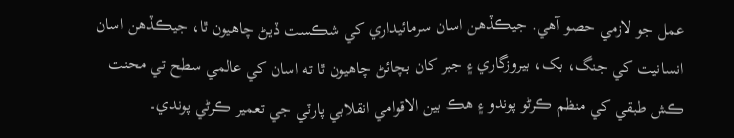عمل جو لازمي حصو آهي. جيڪڏهن اسان سرمائيداري کي شڪست ڏيڻ چاهيون ٿا، جيڪڏهن اسان انسانيت کي جنگ، بک، بيروزگاري ۽ جبر کان بچائڻ چاهيون ٿا ته اسان کي عالمي سطح تي محنت ڪش طبقي کي منظم ڪرڻو پوندو ۽ هڪ بين الاقوامي انقلابي پارٽي جي تعمير ڪرڻي پوندي۔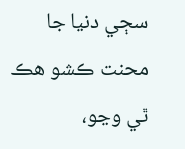سڄي دنيا جا محنت ڪشو هڪ ٿي وڃو،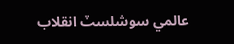عالمي سوشلسٽ انقلاب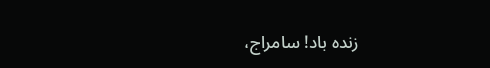زنده باد! سامراج،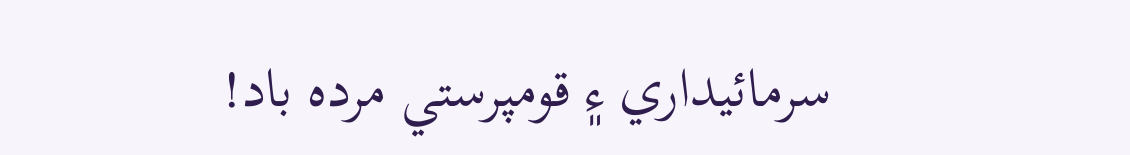سرمائيداري ۽ قومپرستي مرده باد!